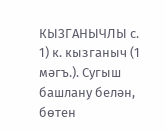КЫЗГАНЫЧЛЫ с. 1) к. кызганыч (1 мәгъ.). Сугыш башлану белән, бөтен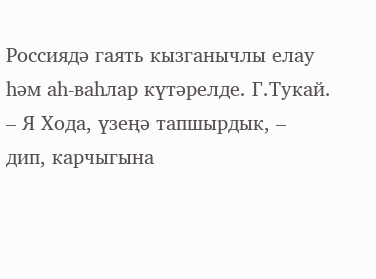Россиядә гаять кызганычлы елау һәм аһ-ваһлар күтәрелде. Г.Тукай. – Я Хода, үзеңә тапшырдык, – дип, карчыгына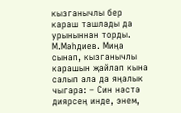кызганычлы бер караш ташлады да урыныннан торды. М.Мәһдиев. Миңа сынап, кызганычлы карашын җайлап кына салып ала да яңалык чыгара: – Син нәстә диярсең инде, энем,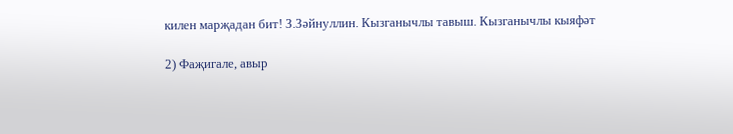килен марҗадан бит! З.Зәйнуллин. Кызганычлы тавыш. Кызганычлы кыяфәт

2) Фаҗигале, авыр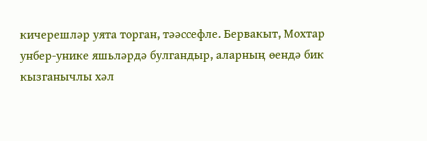кичерешләр уята торган, тәәссефле. Бервакыт, Мохтар унбер-унике яшьләрдә булгандыр, аларның өендә бик кызганычлы хәл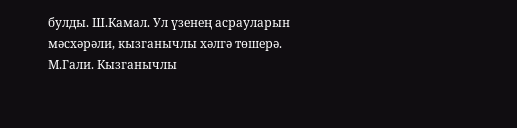булды. Ш.Камал. Ул үзенең асрауларын мәсхәрәли, кызганычлы хәлгә төшерә. М.Гали. Кызганычлы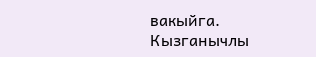вакыйга. Кызганычлы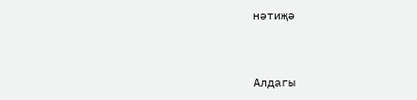нәтиҗә



Алдагы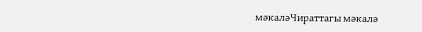мәкаләЧираттагы мәкалә